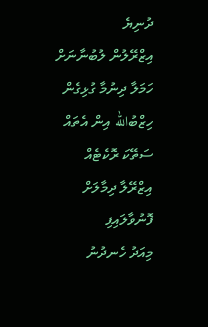ދުނިޔެ
އިޒްރޭލުން ލުބުނާނަށް ހަމަލާ ދިނުމާ ގުޅިގެން ހިޒްބުالله އިން އެތައް ސަތޭކަ ރޮކެޓެއް އިޒްރޭލާ ދިމާލަށް ފޮނުވާލައިފި
މިއަދު ހެނދުނު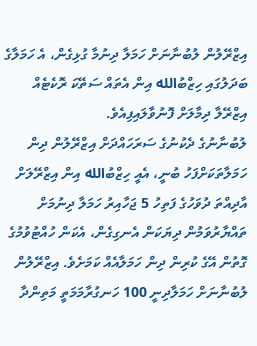އިޒްރޭލުން ލުބުނާނަށް ހަމަލާ ދިނުމާ ގުޅިގެން، އެ ހަމަލާގެ ބަދަލުގައި ހިޒްބުالله އިން އެތައް ސަތޭކަ ރޮކެޓެއް އިޒްރޭލާ ދިމާލަށް ފޮނުވާލައިފިއެވެ.
ލުބުނާނުގެ ދެކުނުގެ ސަރަހައްދަށް އިޒްރޭލުން ދިން ހަމަލާތަކަށްފަހު ބުނީ، އެއީ ހިޒްބުالله އިން އިޒްރޭލަށް އާދިއްތަ ދުވަހުގެ ފަތިހު 5 ޖަހާއިރު ހަމަލާ ދިނުމަށް ތައްޔާރުވަމުން ދިޔަކަން އެނގިގެން، އެކަން ހުއްޓުވުމުގެ ގޮތުން އޭގެ ކުރިން ދިން ހަމަލާއެއް ކަމަށެވެ. އިޒްރޭލުން ލުބުނާނަށް ހަމަލާދިނީ 100 ހަނގުރާމަމަތީ މަތިންދާ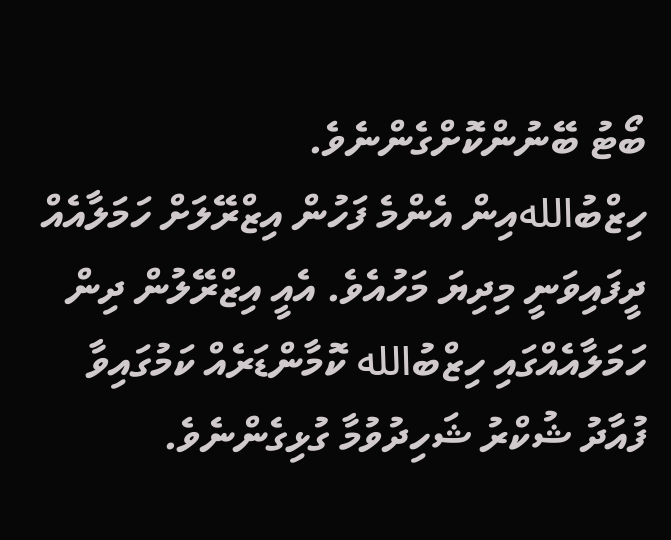ބޯޓު ބޭނުންކޮށްގެންނެވެ.
ހިޒްބުاللهއިން އެންމެ ފަހުން އިޒްރޭލަށް ހަމަލާއެއް ދީފައިވަނީ މިދިޔަ މަހުއެވެ. އެއީ އިޒްރޭލުން ދިން ހަމަލާއެއްގައި ހިޒްބުالله ކޮމާންޑަރެއް ކަމުގައިވާ ފުއާދު ޝުކްރު ޝަހިދުވުމާ ގުޅިގެންނެވެ.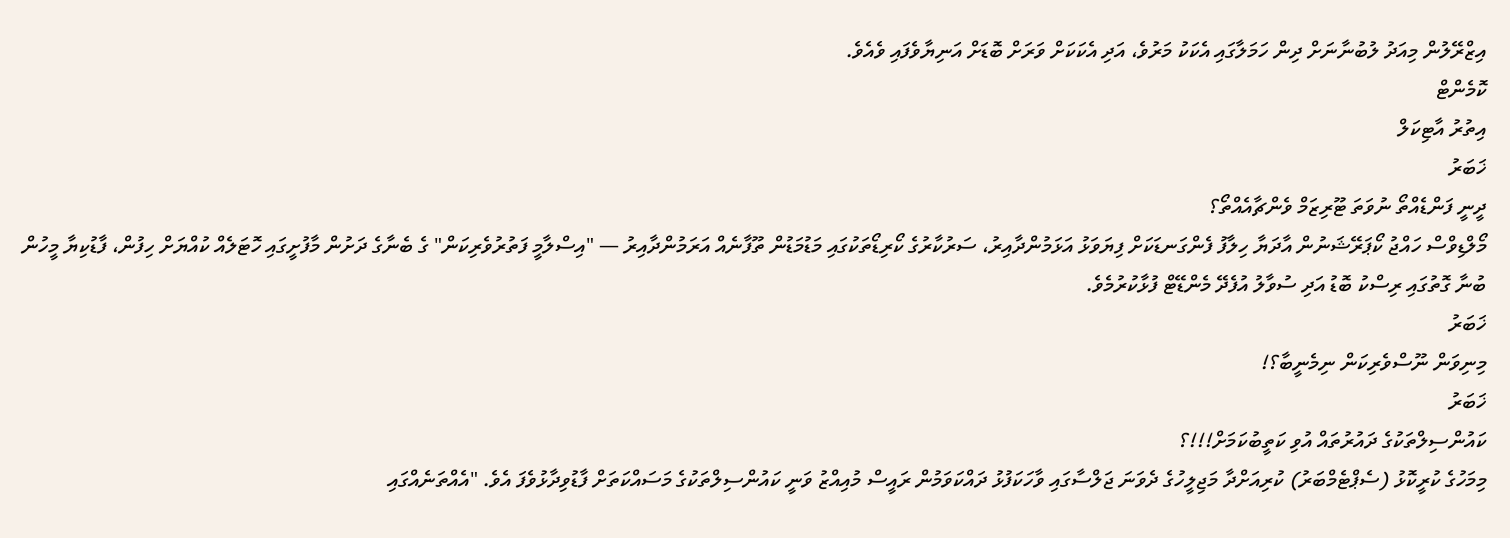އިޒްރޭލުން މިއަދު ލުބުނާނަށް ދިން ހަމަލާގައި އެކަކު މަރުވެ، އަދި އެކަކަށް ވަރަށް ބޮޑަށް އަނިޔާވެފައި ވެއެވެ.
ކޮމެންޓް
އިތުރު އާޓިކަލް
ޚަބަރު
ދީނީ ފަންޑެއްތޯ ނުވަތަ ޓޫރިޒަމް ވެންޗާއެއްތޯ؟
މޯލްޑިވްސް ހައްޖު ކޯޕަރޭޝަނުން އާދަޔާ ހިލާފު ފެންގަނޑަކަށް ފިޔަވަޅު އަޅަމުންދާއިރު، ސަރުކާރުގެ ކޯރިޑޯތަކުގައި މަޑުމަޑުން ތޫފާނެއް އަރަމުންދާއިރު — "އިސްލާމީ ފަތުރުވެރިކަން" ގެ ބެނާގެ ދަށުން މާފުށީގައި ހޮޓަލެއް ކުއްޔަށް ހިފުން، ފާޑުކިޔާ މީހުން ބުނާ ގޮތުގައި ރިސްކު ބޮޑު އަދި ސުވާލު އުފެދޭ މެންޑޭޓް ފުޅާކުރުމެވެ.
ޚަބަރު
މިނިވަން ނޫސްވެރިކަން ނިމެނީބާ؟!
ޚަބަރު
ކައުންސިލްތަކުގެ ދައުރުތައް އުވި ކަތީބުކަމަށް!!!؟
މިމަހުގެ ކުރީކޮޅު (ސެޕްޓެމްބަރު) ކުރިއަށްދާ މަޖިލީހުގެ ދެވަނަ ޖަލްސާގައި ވާހަކަފުޅު ދައްކަވަމުން ރައީސް މުއިއްޒު ވަނީ ކައުންސިލްތަކުގެ މަސައްކަތަށް ފާޑުވިދާޅުވެފަ އެވެ. "އެއްތަނެއްގައި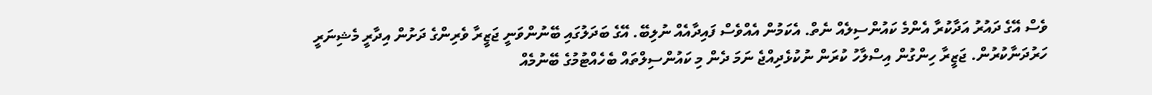ވެސް އޭގެ ދައުރު އަދާކުރާ އެންމެ ކައުންސިލެއް ނެތް. އެކަމުން އެއްވެސް ފައިދާއެއް ނުލިބޭ. އޭގެ ބަދަލުގައި ބޭނުންވަނީ ޖަޒީރާ ވެރިންގެ ދަށުން އިދާރީ މެޝިނަރީ ހަރުދަނާކުރުން. ޖަޒީރާ ހިންގުން އިސްލާހު ކުރަން ނުކުޅެދިއްޖެ ނަމަ ދެން މި ކައުންސިލްތައް ބެހެއްޓުމުގެ ބޭނުމެއް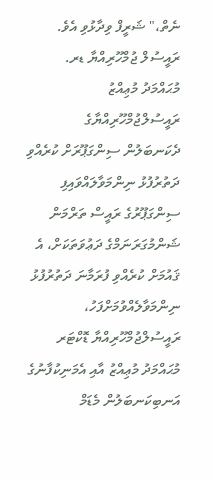ނެތް،" ޝަރީފް ވިދާޅުވި އެވެ.
ރައީސުލް ޖުމްހޫރިއްޔާ ޑރ. މުޙައްމަދު މުޢިއްޒު
ރައީސުލްޖުމްހޫރިއްޔާގެ ދެކަނބަލުން ސިންގަޕޫރަށް ކުރެއްވި ދަތުރުފުޅު ނިންމަވާލައްވައިފި
ސިންގަޕޫރުގެ ރައީސް ތަރްމަން ޝަންމުގަރަނަމްގެ ދަޢުވަތަކަށް، އެ ޤައުމަށް ކުރެއްވި ފުރަމާނަ ދަތުރުފުޅު ނިންމަވާލެއްވުމަށްފަހު، ރައީސުލްޖުމްހޫރިއްޔާ ޑޮކްޓަރ މުޙައްމަދު މުޢިއްޒު އާއި އެމަނިކުފާނުގެ އަނބިކަނބަލުން މެޑަމް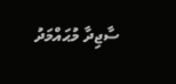ސާޖިދާ މުޙައްމަދު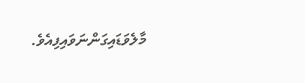މާލެވަޑައިގަންނަވައިފިއެވެ.